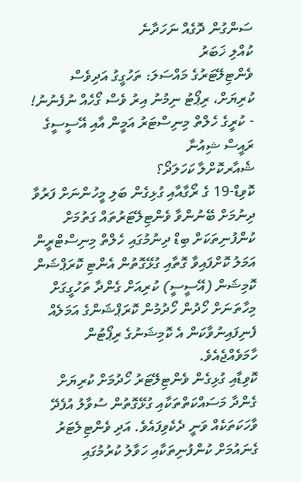ސަންގުން ދޮގެއް ނަހަދާނެ
ކުއްލި ޚަބަރު
ވެންޓިލޭޓަރުގެ މައްސަލަ: ތަހުގީގު އަދިވެސް ކުރިޔަށް، ރިޕޯޓު ނިމުނު އިރު ވެސް ގޯހެއް ނުފެނުނު!
- ކުރީގެ ހެލްތް މިނިސްޓަރު އަމީން އާއި އޭސީސީގެ ރައީސް ޝިއުނާ
ޝެއާރކޮށްލާ ކަހަލަދޯ؟
ކޮވިޑް-19 ގެ ރޯގާއާއި ގުޅިގެން ބަލި މީހުންނަށް ފަރުވާ ދިނުމަށް ބޭނުންވާ ވެންޓިލޭޓަރުތައް ގަތުމަށް ކުންފުނިތަކަށް ބިޑް ދިނުމުގައި ހެލްތް މިނިސްޓްރީން އަމަލު ކޮށްފައިވާ ގޮތާއި ގުޅޭގޮތުން އެންޓި ކޮރަޕްޝަން ކޮމިޝަން (އޭސީސީ) ކުރިއަށް ގެންދާ ތަހުގީގަށް މިހާތަނަށް ހޯދުން ހޯދުމުން ކޮރަޕްޝަންގެ އަމަލެއް ފެނިފައިނުވާކަން އެ ކޮމިޝަނުގެ ރިޕޯޓުން ހާމަވެއްޖެއެވެ.
ކޮވިޑާއި ގުޅިގެން ވެންޓިލޭޓަރު ހޯދުމަށް ކުރިޔަށް ގެންދާ މަސައްކަތްތަކާއި ގުޅޭގޮތުން ސުވާލު އުފެދޭ ވާހަކަތަކެއް ވަނީ ދެކެވިފައެވެ. އަދި ވެންޓިލެޓަރު ގެނައުމަށް ކުންފުނިތަކާއި ހަވާލު ކުރުމުގައި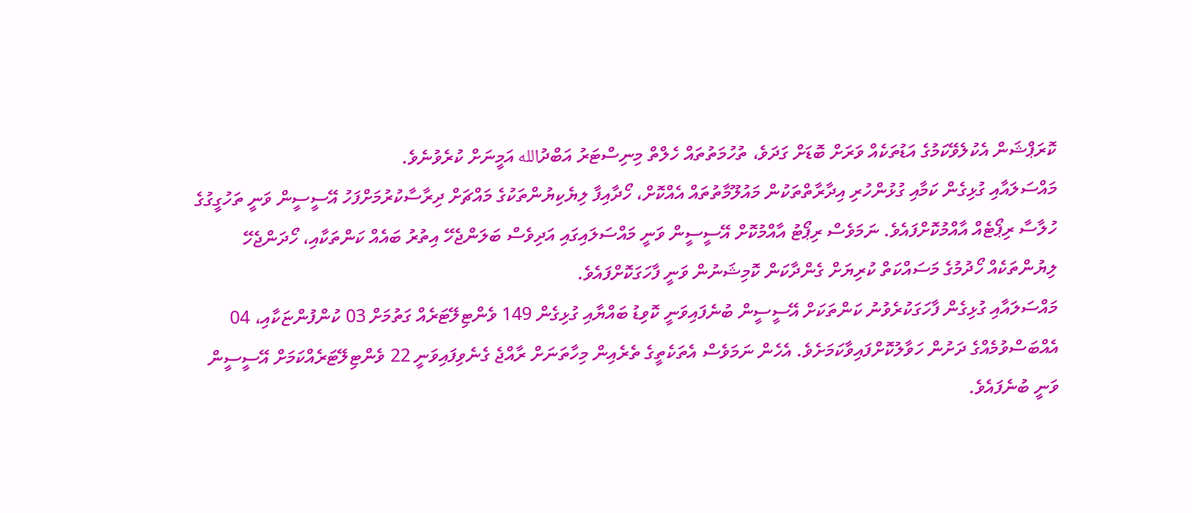ކޮރަޕްޝަން އެކުލެވޭކަމުގެ އަޑުތަކެއް ވަރަށް ބޮޑަށް ގަދަވެ، ތުހުމަތުތައް ހެލްތް މިނިސްޓަރު އަބްދުالله އަމީނަށް ކުރެވުނެވެ.
މައްސަލައާއި ގުޅިގެން ކަމާއި ގުޅުންހުރި އިދާރާތްތަކުން މައުލޫމާތުތައް އެއްކޮށް، ހޯދާއިފާ ލިޔެކިޔުންތަކުގެ މައްޗަށް ދިރާސާކުރުމަށްފަހު އޭސީސީން ވަނީ ތަހުގީގުގެ ހުލާސާ ރިޕޯޓެއް އާއްމުކޮށްފައެވެ. ނަމަވެސް ރިޕޯޓު އާއްމުކޮށް އޭސީސީން ވަނީ މައްސަލައިގައި އަދިވެސް ބަލަންޖެހޭ އިތުރު ބައެއް ކަންތަކާއި، ހޯދަންޖެހޭ ލިޔުންތަކެއް ހޯދުމުގެ މަސައްކަތް ކުރިޔަށް ގެންދާކަން ކޮމިޝަނުން ވަނީ ފާހަގަކޮށްފައެވެ.
މައްސަލައާއި ގުޅިގެން ފާހަގަކުރެވުނު ކަންތަކަށް އޭސީސީން ބުނެފައިވަނީ ކޮވިޑު ބައްޔާއި ގުޅިގެން 149 ވެންޓިލޭޓަރެއް ގަތުމަށް 03 ކުންފުންޏަކާއި، 04 އެއްބަސްވުމެއްގެ ދަށުން ހަވާލުކޮށްފައިވާކަމަށެވެ. އެހެން ނަމަވެސް އެތަކެތީގެ ތެރެއިން މިހާތަނަށް ރާއްޖެ ގެނެވިފައިވަނީ 22 ވެންޓިލޭޓަރެއްކަމަށް އޭސީސީން ވަނީ ބުނެފައެވެ.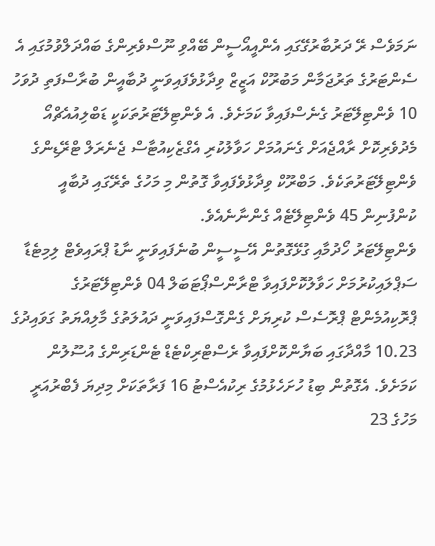ނަމަވެސް ރޭ ދަރުބާރުގޭގައި އެންއީއޯސީން ބޭއްވި ނޫސްވެރިންގެ ބައްދަލްވުމުގައި އެ ސެންޓަރުގެ ތަރުޖަމާން މަބުރޫކް އަޒީޒް ވިދާޅުވެފައިވަނީ ދުބާއީން ބުރާސްފަތި ދުވަހު 10 ވެންޓިލޭޓަރު ގެނެސްފައިވާ ކަމަށެވެ. އެ ވެންޓިލޭޓަރުތަކަކީ ޑަބްލިއުއެޗްއޯ މެދުވެރިކޮށް ރާއްޖެއަށް ގެނައުމަށް ހަވާލުކުރި އެގްޒެކިއުޓާސް ޖެނެރަލް ޓްރޭޑިންގެ ވެންޓިލޭޓަރުތަކެވެ. މަބްރޫކް ވިދާޅުވެފައިވާ ގޮތުން މި މަހުގެ ތެރޭގައި ދުބާއީ ކުންފުނިން 45 ވެންޓިލޭޓެއް ގެންނާނެއެވެ.
ވެންޓިލޭޓަރު ހޯދުމާއި ގުޅޭގޮތުން އޭސީސީން ބުނެފައިވަނީ ނާޑު ޕްރައިވެޓް ލިމިޓެޑާ ސަޕްލައިކުރުމަށް ހަވާލުކޮށްފައިވާ ޓްރާންސްޕޯޓަބަލް 04 ވެންޓިލޭޓަރުގެ ޕްރޮކިއުމެންޓް ޕްރޮސެސް ކުރިޔަށް ގެންގޮސްފައިވަނީ ދައުލަތުގެ މާލިއްޔަތު ގަވައިދުގެ 10.23 މާއްދާގައި ބަޔާންކޮށްފައިވާ ރެސްޓްރިކްޓެޑް ޓެންޑަރިންގެ އުސޫލުން ކަމަށެވެ. އެގޮތުން ބިޑު ހުށަހެޅުމުގެ ރިކުއެސްޓު 16 ފަރާތަކަށް މިދިޔަ ފެބްރުއަރީ މަހުގެ 23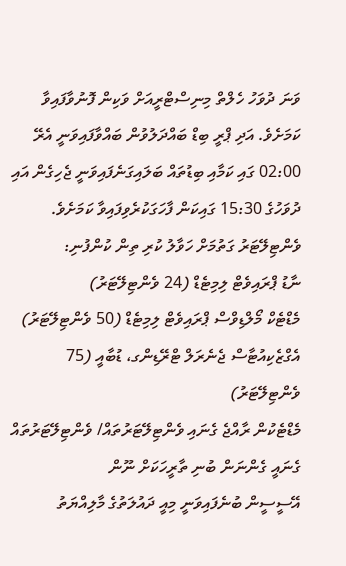ވަނަ ދުވަހު ހެލްތް މިނިސްޓްރީއަށް ވަކިން ފޮނުވާފައިވާ ކަމަށެވެ. އަދި ޕްރީ ބިޑް ބައްދަލުވުން ބައްވާފައިވަނީ އެރޭ 02:00 ގައި ކަމާއި ބިޑުތައް ބަލައިގަނެފައިވަނީ ޖެހިގެން އައި ދުވަހުގެ 15:30 ގައިކަން ފާހަގަކުރެވިފައިވާ ކަމަށެވެ.
ވެންޓިލޭޓަރު ގަތުމަށް ހަވާލު ކުރި ތިން ކުންފުނި:
ނާޑު ޕްރައިވެޓް ލިމިޓެޑް (24 ވެންޓިލޭޓަރު)
މެޑްޓެކް މޯލްޑިވްސް ޕްރައިވެޓް ލިމިޓެޑް (50 ވެންޓިލޭޓަރު)
އެގްޒެކިއުޓާސް ޖެނެރަލް ޓްރޭޑިންގ، ޑުބާއީ (75 ވެންޓިލޭޓަރު)
މެޑްޓެކުން ރާއްޖެ ގެނައި ވެންޓިލޭޓަރުތައް/ ވެންޓިލޭޓަރުތައް ގެނައީ ގެންނަން ބުނި ތާރީހަކަށް ނޫން
އޭސީސީން ބުނެފައިވަނީ މިއީ ދައުލަތުގެ މާލިއްޔަތު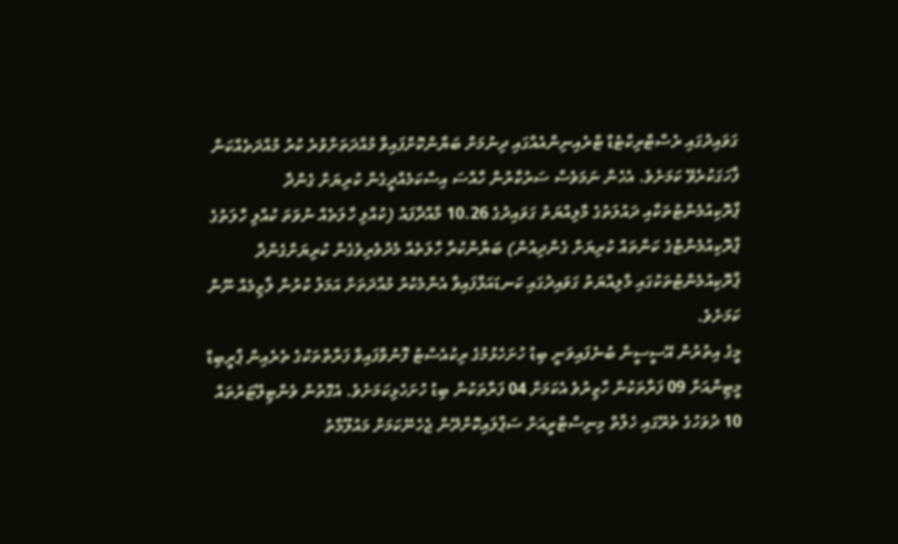ގަވައިދުގައި ރެސްޓްރިކްޓެޑް ޓްރެއިނިންއެއްގައި ދިނުމަށް ބަޔާންކޮށްފައިވާ މުއްދަތަށްވުރެ ކުރު މުއްދަތެއްކަން ފާހަގަކުރެވޭ ކަމަށެވެ. އެހެން ނަމަވެސް ސަރުކާރުން ހާއްސަ އިސްކަމެއްދީގެން ކުރިޔަށް ގެންދާ ޕްރޮކިއުމެންޓުތަކާއި ދައުލަތުގެ މާލިއްޔަތު ގަވައިދުގެ 10.26 މާއްދާފައު (ކުއްލި ހާލަތެއް ނުވަތަ ކުއްލި ހާލަތުގެ ޕްރޮކިއުމެންޓުގެ ކަންތައް ކުރިޔަށް ގެންދިއުން) ބަޔާންކުރާ ހާލަތެއް މެދުވެރިވެގެން ކުރިޔަށްގެންދާ ޕްރޮކިއުމެންޓުތަކުގައި މާލިއްޔަތު ގަވައިދުގައި ކަނޑައަޅާފައިވާ އެންމެކުރު މުއްދަތަށް އަމަލު ކުރުން ލާޒިމެއް ނޫން ކަމަށެވެ.
މީގެ އިތުރުން އޭސީސީން ބުނެފައިވަނީ ބިޑު ހުށަހެޅުމުގެ ރިކުއެސްޓު ފޮނުވާފައިވާ ފަރާތްތަކުގެ ތެރެއިން ޕްރީބިޑް މީޓިންއަށް 09 ފަރާތަކުން ހާޒިރުވެ އެކަމަށް 04 ފަރާތަކުން ބިޑު ހުށަހެޅިކަމަށެވެ. އެގޮތުން ވެންޓިލޭޓަރުތައް 10 ދުވަހުގެ ތެރޭގައި ހެލްތް މިނިސްޓްރީއަށް ސަޕްލައިކޮށްދޭން ޖެހެނޭކަމަށް މައުލޫމާތު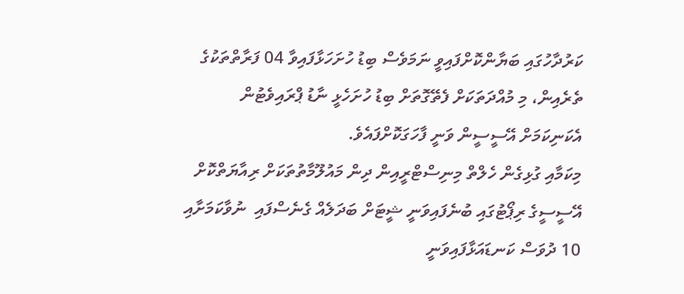ކަރުދާހުގައި ބަޔާންކޮށްފައިވީ ނަމަވެސް ބިޑު ހުށަހަޅާފައިވާ 04 ފަރާތްތަކުގެ ތެރެއިން، މި މުއްދަތަކަށް ފެތޭގޮތަށް ބިޑު ހުށަހެޅީ ނާޑު ޕްރައިވެޓުން އެކަނިކަމަށް އޭސީސީން ވަނީ ފާހަގަކޮށްފައެވެ.
މިކަމާއި ގުޅިގެން ހެލްތް މިނިސްޓްރީއިން ދިން މައުލޫމާތުތަކަށް ރިއާޔަތްކޮށް އޭސީސީގެ ރިޕޯޓުގައި ބުނެފައިވަނީ ޝީޓަށް ބަދަލެއް ގެނެސްފައި  ނުވާކަމަށާއި 10 ދުވަސް ކަނޑައަޅާފައިވަނީ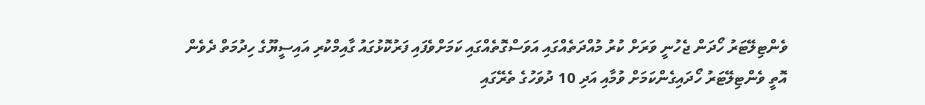ވެންޓިލޭޓަރު ހޯދަން ޖެހުނީ ވަރަށް ކުރު މުއްދަތެއްގައި އަވަސްގޮތެއްގައި ކަމަށްވެފައި ފަރުކޮޅުގައު ގާއިމްކުރި އައިސީޔޫގެ ހިދުމަތް ދެވެން އޮތީ ވެންޓިލޭޓަރު ހޯދައިގެންކަމަށް ވުމާއި އަދި 10 ދުވަހުގެ ތެރޭގައި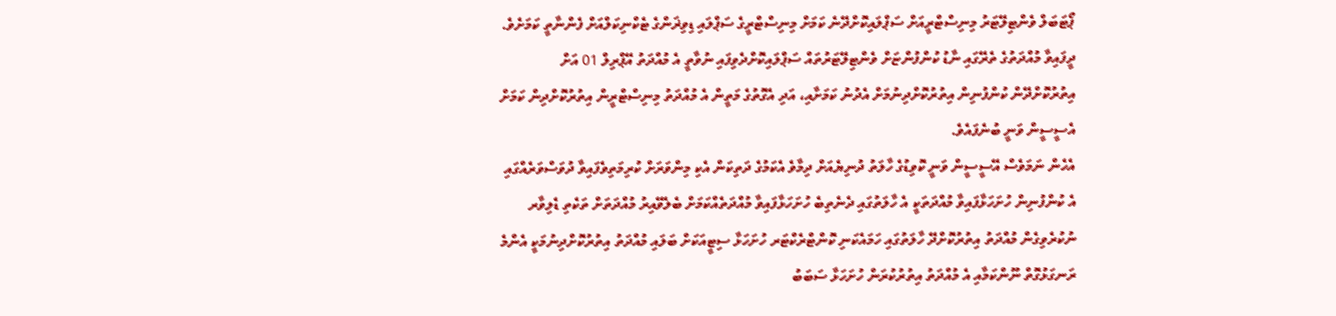ޕޯޓަބަލް ވެންޓިލޭޓަރު މިނިސްޓްރީއަށް ސަޕްލައިކޮށްދޭނެ ކަމަށް މިނިސްޓްރީގެ ސަޕްލައި ޑިވިޜަންގެ ޓެކްނިކަލްއަށް ފެންނާތީ ކަމަށެވެ.
ދީފައިވާ މުއްދަތުގެ ތެރޭގައި ނާޑު ކުންފުންޏަށް ވެންޓިލޭޓަރުތައް ސަޕްލައިކޮށްދެވިފައި ނުވާތީ އެ މުއްދަތު އޭޕްރިލް 01 އަށް އިތުރުކޮށްދޭން ކުންފުނިން އިތުރުކޮށްދިނުމަށް އެދުނު ކަމަށާއި، އަދި އެގޮތުގެ މަތީން އެ މުއްދަތު މިނިސްޓްރީން އިތުރުކޮށްދިން ކަމަށް އެސީސީން ވަނީ ބުނެފައެވެ.
އެހެން ނަމަވެސް އޭސީސީން ވަނީ ކޮވިޑުގެ ހާލަތު ދުނިޔެއަށް ދިމާވެ އެކަމުގެ ދަތިކަން އެކި މިންވަރަށް ކުރިމަތިވެފައިވާ ދުވަސްވަރެއްގައި އެ ކުންފުނިން ހުށަހަޅާފައިވާ މުއްދަތަކީ އެ ހާލަތުގައި ދެނެތިބެ ހުށަހަޅާފައިވާ މުއްދަތެއްކަމަށް ބެލެވޭއިރު މުއްދަތަށް ތަކެތި ޑެލިވާރ ނުކުރެވިގެން މުއްދަތު އިތުރުކޮށްދޭ ހާލަތުގައި ހަމައެކަނި ކޮންޓްރެކްޓަރ ހުށަހަޅާ ސިޓީއަކަށް ބަލައި މުއްދަތު އިތުރުކޮށްދިނުމަކީ އެންމެ ރަނގަޅުގޮތް ނޫންކަމާއި އެ މުއްދަތު އިތުރުކުރަން ހުށަހަޅާ ސަބަބު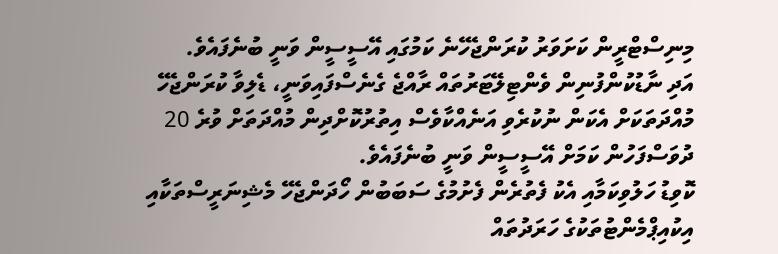މިނިސްޓްރީން ކަށަވަރު ކުރަންޖެހޭނެ ކަމުގައި އޭސީސީން ވަނީ ބުނެފައެވެ.
އަދި ނާޑުކުންފުނިން ވެންޓިލޭޓަރުތައް ރާއްޖެ ގެނެސްފައިވަނީ، ޑެލިވާ ކުރަންޖެހޭ މުއްދަތަކަށް އެކަން ނުކުރެވި އަނެއްކާވެސް އިތުރުކޮށްދިން މުއްދަތަށް ވުރެ 20 ދުވަސްފަހުން ކަމަށް އޭސީސީން ވަނީ ބުނެފައެވެ.
ކޮވިޑު ހަލުވިކަމާއި އެކު ފެތުރެން ފެށުމުގެ ސަބަބުން ހޯދަންޖެހޭ މެޝިނަރީސްތަކާއި އިކުއިޕްމެންޓުތަކުގެ ހަރަދުތައް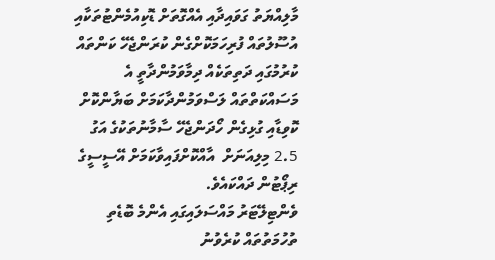މާލިއްޔަތު ގަވައިދާއި އެއްގޮތަށް ޑޮކިއުމެންޓުތަކާއި އުސޫލުތައް ފުރިހަމަކޮށްގެން ކުރަންޖެހޭ ކަންތައް ކުރުމުގައި ދަތިތަކެއް ދިމާވަމުންދާތީ އެ މަސައްކަތްތައް ލަސްވަމުންދާކަމަށް ބަޔާންކޮށް ކޮވިޑާއި ގުޅިގެން ހޯދަންޖެހޭ ސާމާނުތަކުގެ އަގު 2.5 މިލިއަނަށް  އާއްކޮށްފައިވާކަމަށް އޭސީސީގެ ރިޕޯޓުން ދައްކައެވެ.
ވެންޓިލޭޓަރު މައްސަލައިގައި އެންމެ ބޮޑެތި ތުހުމަތުތައް ކުރެވުނު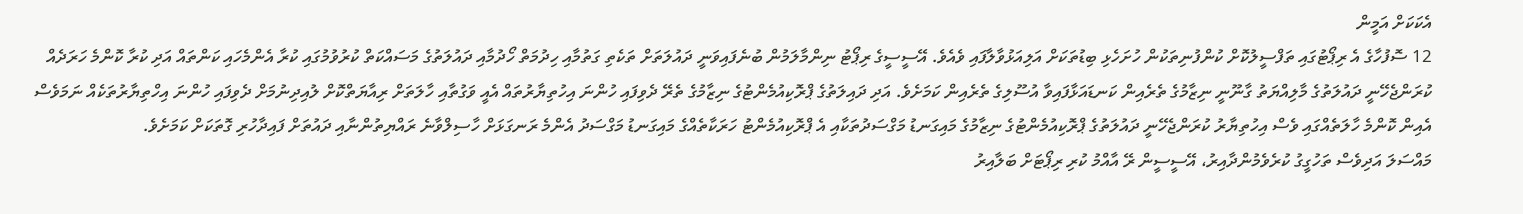އެކަކަށް އަމީން
12 ސޮފުހާގެ އެ ރިޕޯޓުގައި ތަފްސީލުކޮށް ކުންފުނިތަކުން ހުށަހެޅި ބިޑުތަކަށް އަލިއަޅުވާލާފައި ވެއެވެ. އޭސީސީގެ ރިޕޯޓު ނިންމާލަމުން ބުނެފައިވަނީ ދައުލަތަށް ތަކެތި ގަތުމާއި ހިދުމަތް ހޯދުމާއި ދައުލަތުގެ މަސައްކަތް ކުރުވުމުގައި ކުރާ އެންމެހައި ކަންތައް އަދި ކުރާ ކޮންމެ ހަރަދެއް ކުރަންޖެހޭނީ ދައުލަތުގެ މާލިއްޔަތު ގާނޫނީ ނިޒާމުގެ ތެރެއިން ކަނޑައަޅާފައިވާ އުސޫލިގެ ތެރެއިން ކަމަށެވެ. އަދި ދައިލަތުގެ ޕްރޮކިއުމެންޓުގެ ނިޒާމުގެ ތެރޭ ދެވިފައި ހުންނަ އިހުތިޔާރުތައް އެއީ ވަގުތާއި ހާލަތަށް ރިއާޔަތްކޮށް ލުއިދިނުމަށް ދެވިފައި ހުންނަ އިހްތިޔާރުތަކެއް ނަމަވެސް އެއިން ކޮންމެ ހާލަތެއްގައި ވެސް އިހުތިޔާރު ކުރަންޖެހޭނީ ދައުލަތުގެ ޕްރޮކިއުމެންޓުގެ ނިޒާމުގެ މައިގަނޑު މަގްސަދުތަކާއި އެ ޕްރޮކިއުމެންޓު ހަރަކާތެއްގެ މައިގަނޑު މަގްސަދު އެންމެ ރަނގަޅަށް ހާސިލްވާނެ ރައްޔިތުންނާއި ދައުތަށް ފައިދާހުރި ގޮތަކަށް ކަމަށެވެ.
މައްސަލަ އަދިވެސް ތަހުގީގު ކުރެވެމުންދާއިރު، އޭސީސީން ރޭ އާއްމު ކުރި ރިޕޯޓަށް ބަލާއިރު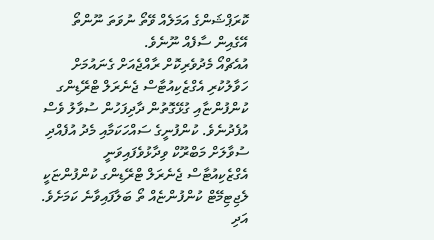ކޮރަޕްޝަންގެ އަމަލެއް ވޭތޯ ނުވަތަ ނޫންތޯ އޭގެއިން ސާފެއް ނޫނެވެ.
އުއެޗްއޯ މެދުވެރިކޮށް ރާއްޖެއަށް ގެނައުމަށް ހަވާލުކުރި އެގްޒެކިއުޓާސް ޖެނެރަލް ޓްރޭޑިންގ ކުންފުންޏާއި ގުޅޭގޮތުން ދާދިފަހުން ސުވާލު ވެސް އުފެދުނެވެ. ކުންފުނީގެ ސައްހަކަމާއި މެދު އުފެއްދި ސުވާލަށް މަބްރޫކް ވިދާޅުވެފައިވަނީ އެގްޒެކިއުޓާސް ޖެނެރަލް ޓްރޭޑިންގ ކުންފުންޏަކީ ލެޖިޓިމޭޓް ކުންފުންޏެއް ތޯ ބަލާފައިވާނެ ކަމަށެވެ. އަދި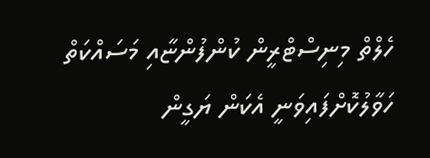ހެލްތް މިނިސްޓްރީން ކުންފުންޏާއި މަސައްކަތް ހަވާލުކޮށްފައިވަނީ އެކަން ޔަގީން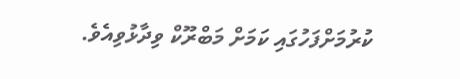ކުރުމަށްފަހުގައި ކަމަށް މަބްރޫކް ވިދާޅުވިއެވެ.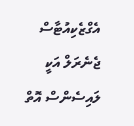އެގްޒެކިއުޓާސް ޖެނެރަލް އަކީ ލައިސެންސް އޮތް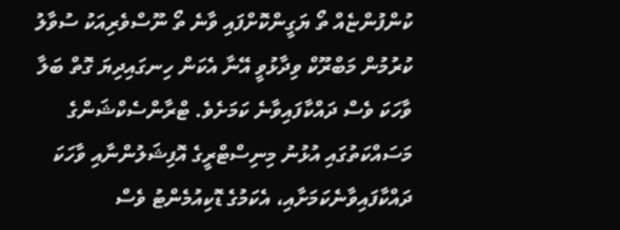ކުންފުންޏެއް ތޯ ޔަގީންކޮށްފައި ވާނެ ތޯ ނޫސްވެރިއަކު ސުވާލު ކުރުމުން މަބްރޫކް ވިދާޅުވީ އޭނާ އެކަން ހިނގައިދިޔަ ގޮތް ބަލާ ވާހަކަ ވެސް ދައްކާފައިވާނެ ކަމަށެވެ. ޓްރާންސެކްޝަންގެ މަސައްކަތުގައި އުޅުނު މިނިސްޓްރީގެ އޮފިޝަލުންނާއި ވާހަކަ ދައްކާފައިވާނެކަމަށާއި، އެކަމުގެ ޑޮކިއުމެންޓު ވެސް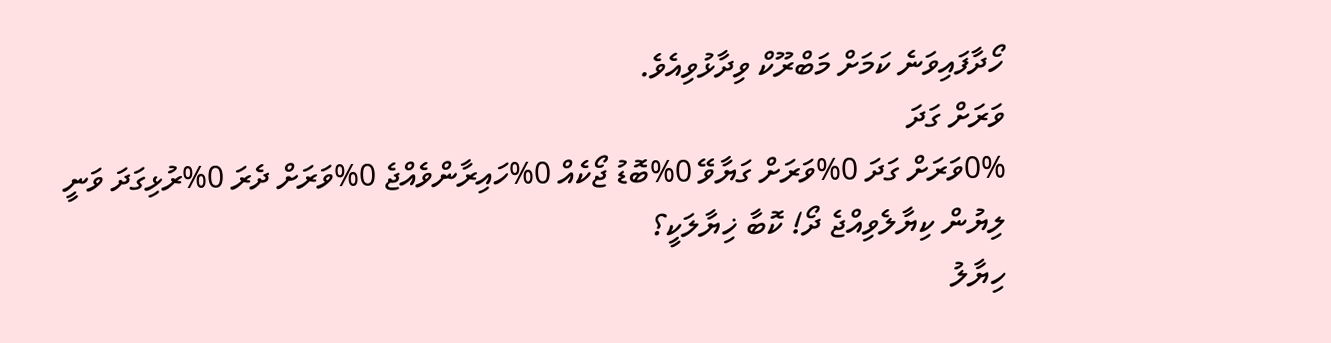ހޯދާފައިވަނެ ކަމަށް މަބްރޫކް ވިދާޅުވިއެވެ.
ވަރަށް ގަދަ
0%ވަރަށް ގަދަ 0%ވަރަށް ގަޔާވޭ 0%ބޮޑު ޖޯކެއް 0%ހައިރާންވެއްޖެ 0%ވަރަށް ދެރަ 0%ރުޅިގަދަ ވަނީ
ލިޔުން ކިޔާލެވިއްޖެ ދޯ! ކޮބާ ޚިޔާލަކީ؟
ހިޔާލު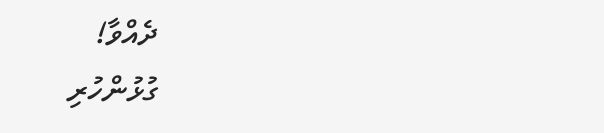ދެއްވާ!
ގުޅުންހުރި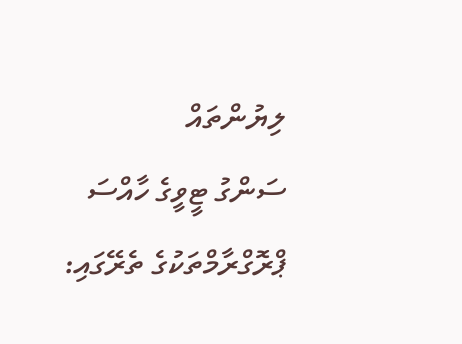ލިޔުންތައް
ސަންގު ޓީވީގެ ހާއްސަ ޕްރޮގްރާމްތަކުގެ ތެރޭގައި: